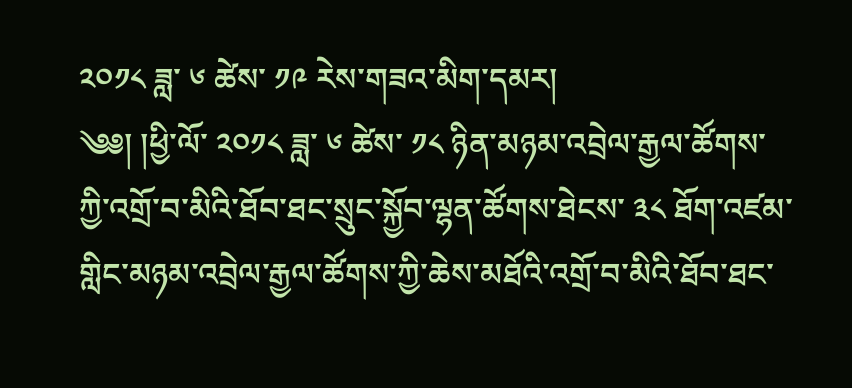༢༠༡༨ ཟླ་ ༦ ཚེས་ ༡༩ རེས་གཟའ་མིག་དམར།
༄༅། །ཕྱི་ལོ་ ༢༠༡༨ ཟླ་ ༦ ཚེས་ ༡༨ ཉིན་མཉམ་འབྲེལ་རྒྱལ་ཚོགས་ཀྱི་འགྲོ་བ་མིའི་ཐོབ་ཐང་སྲུང་སྐྱོབ་ལྷན་ཚོགས་ཐེངས་ ༣༨ ཐོག་འཛམ་གླིང་མཉམ་འབྲེལ་རྒྱལ་ཚོགས་ཀྱི་ཆེས་མཐོའི་འགྲོ་བ་མིའི་ཐོབ་ཐང་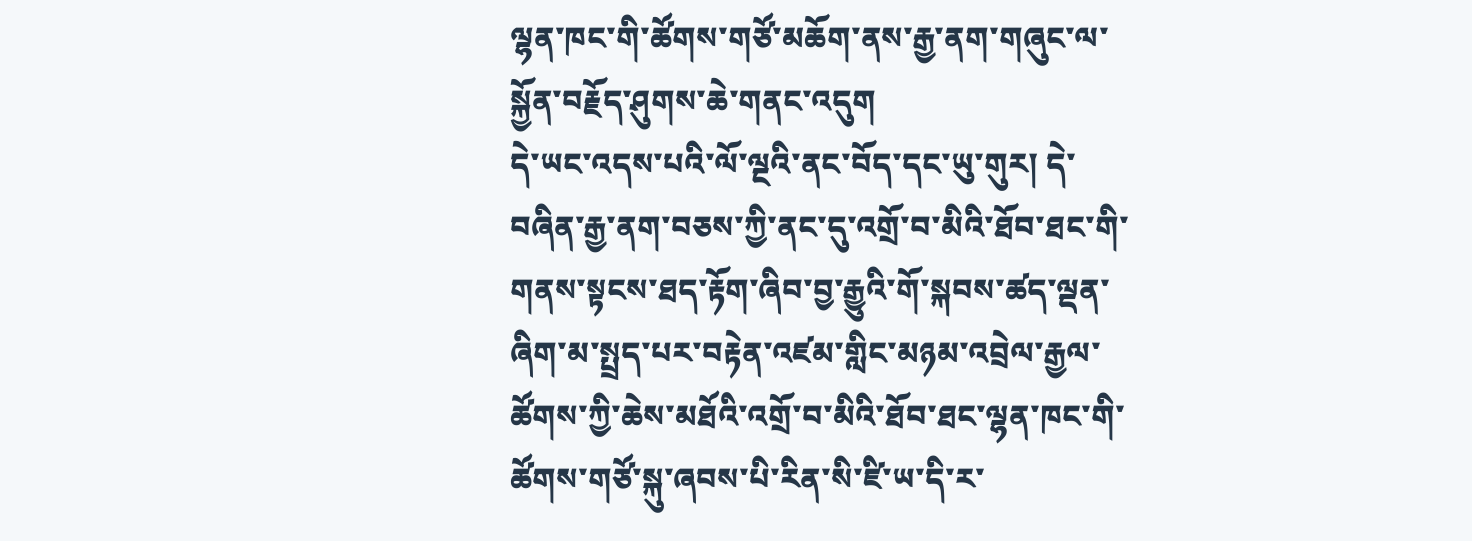ལྷན་ཁང་གི་ཚོགས་གཙོ་མཆོག་ནས་རྒྱ་ནག་གཞུང་ལ་སྐྱོན་བརྗོད་ཤུགས་ཆེ་གནང་འདུག
དེ་ཡང་འདས་པའི་ལོ་ལྔའི་ནང་བོད་དང་ཡུ་གུར། དེ་བཞིན་རྒྱ་ནག་བཅས་ཀྱི་ནང་དུ་འགྲོ་བ་མིའི་ཐོབ་ཐང་གི་གནས་སྟངས་ཐད་རྟོག་ཞིབ་བྱ་རྒྱུའི་གོ་སྐབས་ཚད་ལྡན་ཞིག་མ་སྤྲད་པར་བརྟེན་འཛམ་གླིང་མཉམ་འབྲེལ་རྒྱལ་ཚོགས་ཀྱི་ཆེས་མཐོའི་འགྲོ་བ་མིའི་ཐོབ་ཐང་ལྷན་ཁང་གི་ཚོགས་གཙོ་སྐུ་ཞབས་པི་རིན་སི་ཛི་ཡ་དི་ར་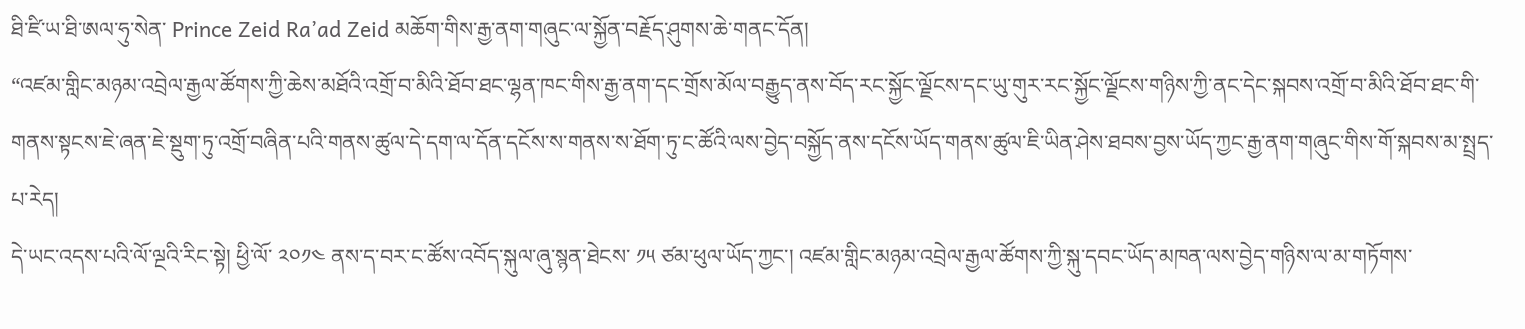ཐི་ཛི་ཡ་ཐི་ཨལ་ཧུ་སེན་ Prince Zeid Ra’ad Zeid མཆོག་གིས་རྒྱ་ནག་གཞུང་ལ་སྐྱོན་བརྗོད་ཤུགས་ཆེ་གནང་དོན།
“འཛམ་གླིང་མཉམ་འབྲེལ་རྒྱལ་ཚོགས་ཀྱི་ཆེས་མཐོའི་འགྲོ་བ་མིའི་ཐོབ་ཐང་ལྷན་ཁང་གིས་རྒྱ་ནག་དང་གྲོས་མོལ་བརྒྱུད་ནས་བོད་རང་སྐྱོང་ལྗོངས་དང་ཡུ་གུར་རང་སྐྱོང་ལྗོངས་གཉིས་ཀྱི་ནང་དེང་སྐབས་འགྲོ་བ་མིའི་ཐོབ་ཐང་གི་གནས་སྟངས་ཇེ་ཞན་ཇེ་སྡུག་ཏུ་འགྲོ་བཞིན་པའི་གནས་ཚུལ་དེ་དག་ལ་དོན་དངོས་ས་གནས་ས་ཐོག་ཏུ་ང་ཚོའི་ལས་བྱེད་བསྐྱོད་ནས་དངོས་ཡོད་གནས་ཚུལ་ཇི་ཡིན་ཤེས་ཐབས་བྱས་ཡོད་ཀྱང་རྒྱ་ནག་གཞུང་གིས་གོ་སྐབས་མ་སྤྲད་པ་རེད།
དེ་ཡང་འདས་པའི་ལོ་ལྔའི་རིང་སྟེ། ཕྱི་ལོ་ ༢༠༡༤ ནས་ད་བར་ང་ཚོས་འབོད་སྐུལ་ཞུ་སྙན་ཐེངས་ ༡༥ ཙམ་ཕུལ་ཡོད་ཀྱང་། འཛམ་གླིང་མཉམ་འབྲེལ་རྒྱལ་ཚོགས་ཀྱི་སྐུ་དབང་ཡོད་མཁན་ལས་བྱེད་གཉིས་ལ་མ་གཏོགས་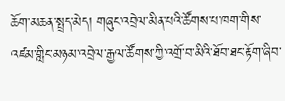ཆོག་མཆན་སྤྲད་མེད། གཞུང་འབྲེལ་མིན་པའི་ཚོགས་པ་ཁག་གིས་འཛམ་གླིང་མཉམ་འབྲེལ་རྒྱལ་ཚོགས་ཀྱི་འགྲོ་བ་མིའི་ཐོབ་ཐང་རྟོག་ཞིབ་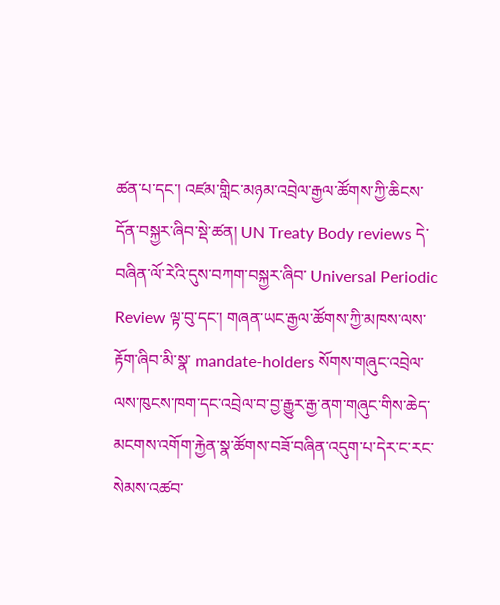ཚན་པ་དང་། འཛམ་གླིང་མཉམ་འབྲེལ་རྒྱལ་ཚོགས་ཀྱི་ཆིངས་དོན་བསྐྱར་ཞིབ་སྡེ་ཚན། UN Treaty Body reviews དེ་བཞིན་ལོ་རེའི་དུས་བཀག་བསྐྱར་ཞིབ་ Universal Periodic Review ལྟ་བུ་དང་། གཞན་ཡང་རྒྱལ་ཚོགས་ཀྱི་མཁས་ལས་རྟོག་ཞིབ་མི་སྣ་ mandate-holders སོགས་གཞུང་འབྲེལ་ལས་ཁུངས་ཁག་དང་འབྲེལ་བ་བྱ་རྒྱུར་རྒྱ་ནག་གཞུང་གིས་ཆེད་མངགས་འགོག་རྐྱེན་སྣ་ཚོགས་བཟོ་བཞིན་འདུག་པ་དེར་ང་རང་སེམས་འཚབ་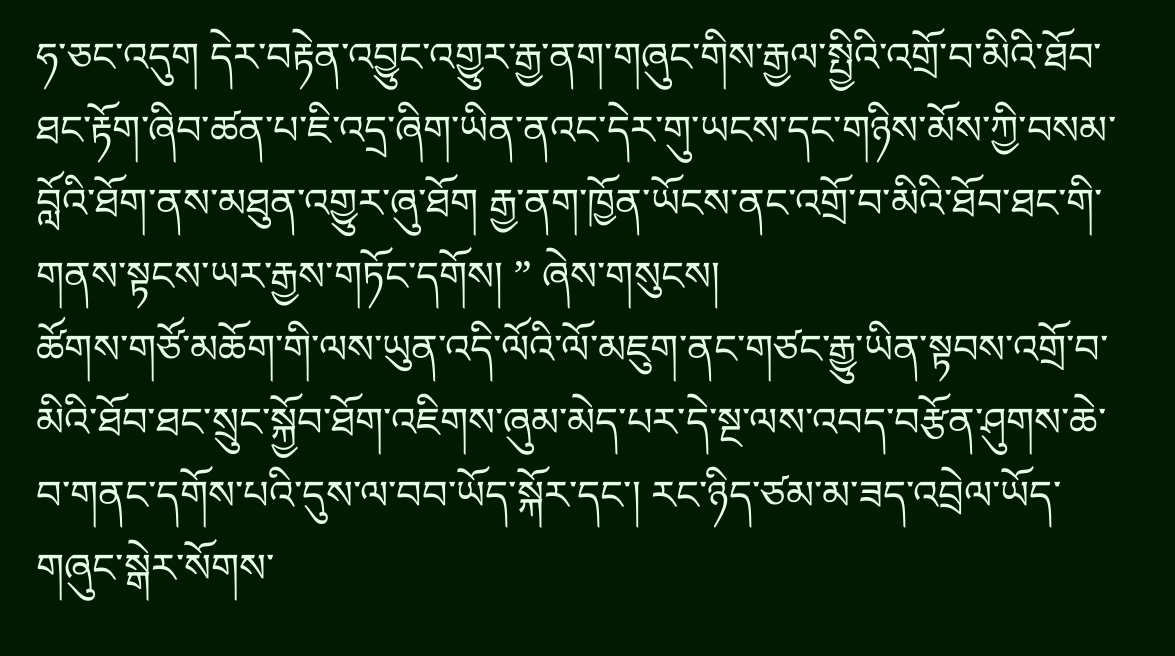ཧ་ཅང་འདུག དེར་བརྟེན་འབྱུང་འགྱུར་རྒྱ་ནག་གཞུང་གིས་རྒྱལ་སྤྱིའི་འགྲོ་བ་མིའི་ཐོབ་ཐང་རྟོག་ཞིབ་ཚན་པ་ཇི་འདྲ་ཞིག་ཡིན་ནའང་དེར་གུ་ཡངས་དང་གཉིས་མོས་ཀྱི་བསམ་བློའི་ཐོག་ནས་མཐུན་འགྱུར་ཞུ་ཐོག རྒྱ་ནག་ཁྱོན་ཡོངས་ནང་འགྲོ་བ་མིའི་ཐོབ་ཐང་གི་གནས་སྟངས་ཡར་རྒྱས་གཏོང་དགོས། ” ཞེས་གསུངས།
ཚོགས་གཙོ་མཆོག་གི་ལས་ཡུན་འདི་ལོའི་ལོ་མཇུག་ནང་གཙང་རྒྱུ་ཡིན་སྟབས་འགྲོ་བ་མིའི་ཐོབ་ཐང་སྲུང་སྐྱོབ་ཐོག་འཇིགས་ཞུམ་མེད་པར་དེ་སྔ་ལས་འབད་བརྩོན་ཤུགས་ཆེ་བ་གནང་དགོས་པའི་དུས་ལ་བབ་ཡོད་སྐོར་དང་། རང་ཉིད་ཙམ་མ་ཟད་འབྲེལ་ཡོད་གཞུང་སྒེར་སོགས་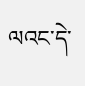ལའང་དེ་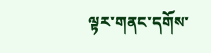ལྟར་གནང་དགོས་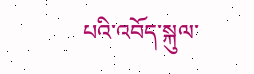པའི་འབོད་སྐུལ་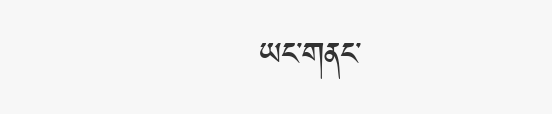ཡང་གནང་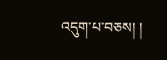འདུག་པ་བཅས། །